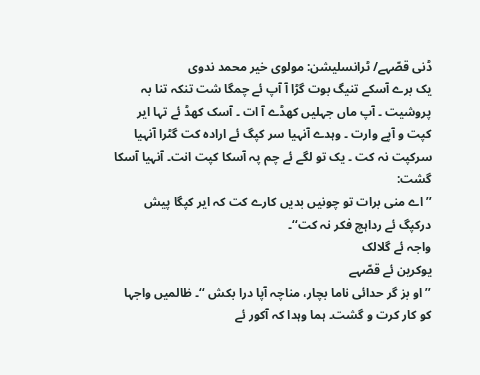ڈنی قصّہے/ ٹرانسلیشن: مولوی خیر محمد ندوی
یک برے آسکے تنیگ بوت گڑا آ آپ ئے چمگا شت تنکہ تنا بہ پروشیت ۔ آپ ماں جہلیں کھڈے آ ات ۔ آسک کھڈ ئے تہا ایر کپت و آپے وارت ۔ وہدے آنہیا سر کپگ ئے ارادہ کت گٹرا آنہیا سرکپت نہ کت ۔ یک تو لگے ئے چم پہ آسکا کپت انت۔ آنہیا آسکا گشت:
’’اے منی برات تو چونیں بدیں کارے کت کہ ایر کپگا پیش درکپگ ئے رداہچ فکر نہ کت‘‘۔
واجہ ئے گلالک
یوکرین ئے قصّہے
’’او بز گر حدائی ناما بچار، مناچہ آپا درا بکش ‘‘۔ ظالمیں واجہا کو کار کرت و گشت۔ ہما وہدا کہ آکور ئے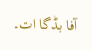آفا بڈگا ات۔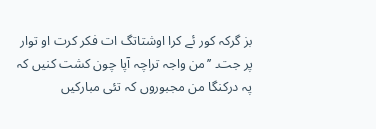بز گرکہ کور ئے کرا اوشتاتگ ات فکر کرت او توار پر جت۔ ’’من واجہ تراچہ آپا چون کشت کنیں کہ پہ درکنگا من مجبوروں کہ تئی مبارکیں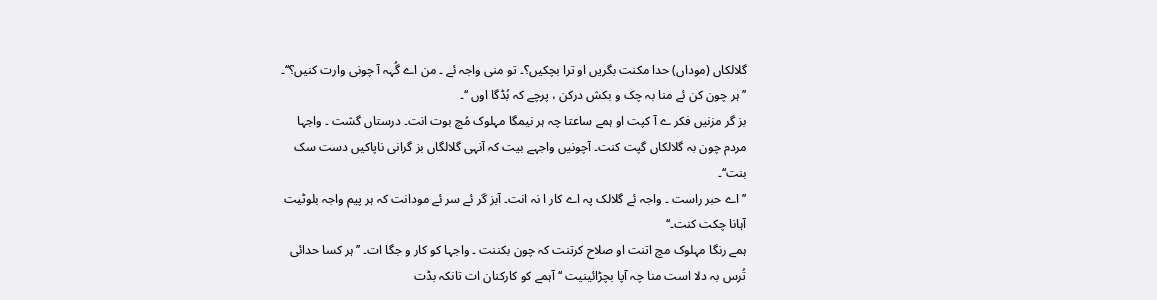گلالکاں (موداں) حدا مکنت بگریں او ترا بچکیں؟۔ تو منی واجہ ئے ۔ من اے گُہہ آ چونی وارت کنیں؟‘‘۔
’’ہر چون کن ئے منا بہ چک و بکش درکن ، پرچے کہ بُڈگا اوں ‘‘۔
بز گر مزنیں فکر ے آ کپت او ہمے ساعتا چہ ہر نیمگا مہلوک مُچ بوت انت۔ درستاں گشت ۔ واجہا مردم چون بہ گلالکاں گپت کنت۔ آچونیں واجہے بیت کہ آنہی گلالگاں بز گرانی ناپاکیں دست سک بنت‘‘۔
’’اے حبر راست ۔ واجہ ئے گلالک پہ اے کار ا نہ انت۔ آبز گر ئے سر ئے مودانت کہ ہر پیم واجہ بلوٹیت آہانا چکت کنت۔‘‘
ہمے رنگا مہلوک مچ اتنت او صلاح کرتنت کہ چون بکننت ۔ واجہا کو کار و جگا ات۔ ’’ہر کسا حدائی تُرس بہ دلا است منا چہ آپا بچڑائینیت ‘‘ آہمے کو کارکنان ات تانکہ بڈت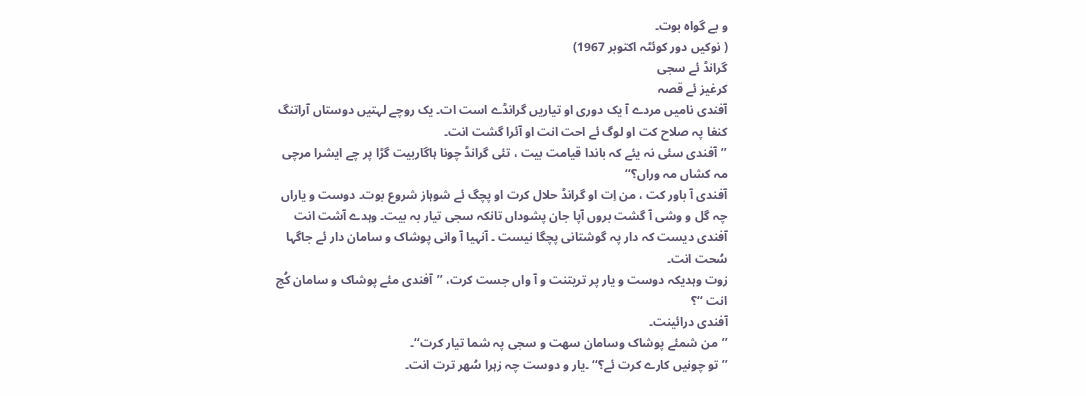و بے گواہ بوت۔
( نوکیں دور کوئٹہ اکتوبر 1967)
گرانڈ ئے سجی
کرغیز ئے قصہ
آفندی نامیں مردے آ یک دوری او تیاریں گرانڈے است ات۔ یک روچے لہتیں دوستاں آراتنگ کنغا پہ صلاح کت او لوگ ئے احت انت او آئرا گشت انت۔
’’آفندی سئی نہ یئے کہ باندا قیامت بیت ، تئی گرانڈ چونا ہاگاربیت گڑا پر چے ایشرا مرچی مہ کشاں مہ وراں؟‘‘
آفندی آ باور کت ، من اِت او گرانڈ حلال کرت او پچگ ئے شوہاز شروع بوت۔ دوست و یاراں چہ گل و وشی آ گشت بروں آپا جان پشوداں تانکہ سجی تیار بہ بیت۔ وہدے آشت انت آفندی دیست کہ دار پہ گوشتانی پچگا نیست ۔ آنہیا آ وانی پوشاک و سامان دار ئے جاگہا سُحت انت۔
زوت وہدیکہ دوست و یار پر تریتنت و آ واں جست کرت، ’’آفندی مئے پوشاک و سامان کُج انت ‘‘؟
آفندی درائینت۔
’’من شمئے پوشاک وسامان سھت و سجی پہ شما تیار کرت‘‘۔
’’تو چونیں کارے کرت ئے؟‘‘ ۔یار و دوست چہ زہرا سُھر ترت انت۔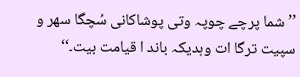’’ شما پرچے چوپہ وتی پوشاکانی سُچگا سھر و سپیت ترگا ات وہدیکہ باند ا قیامت بیت۔‘‘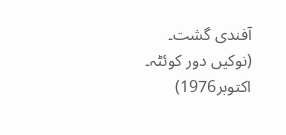آفندی گشت۔
(نوکیں دور کوئٹہ۔ اکتوبر1976)